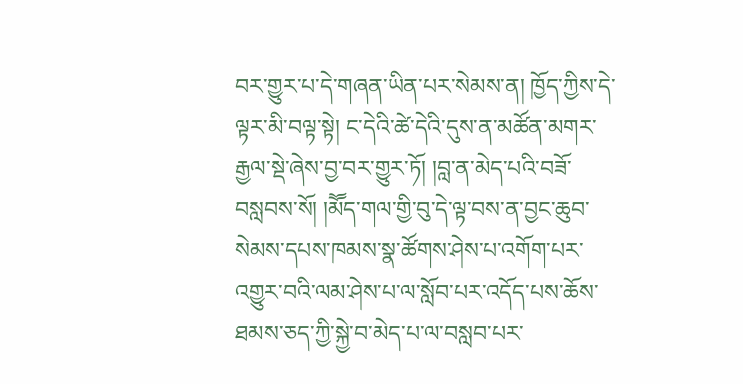བར་གྱུར་པ་དེ་གཞན་ཡིན་པར་སེམས་ན། ཁྱོད་ཀྱིས་དེ་ལྟར་མི་བལྟ་སྟེ། ང་དེའི་ཚེ་དེའི་དུས་ན་མཚོན་མགར་རྒྱལ་སྡེ་ཞེས་བྱ་བར་གྱུར་ཏོ། །བླ་ན་མེད་པའི་བཟོ་བསླབས་སོ། །མཽད་གལ་གྱི་བུ་དེ་ལྟ་བས་ན་བྱང་ཆུབ་སེམས་དཔས་ཁམས་སྣ་ཚོགས་ཤེས་པ་འགོག་པར་འགྱུར་བའི་ལམ་ཤེས་པ་ལ་སློབ་པར་འདོད་པས་ཆོས་ཐམས་ཅད་ཀྱི་སྐྱེ་བ་མེད་པ་ལ་བསླབ་པར་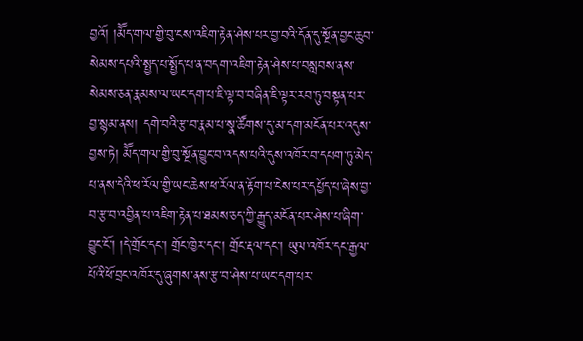བྱའོ། །མཽད་གལ་གྱི་བུ་ངས་འཇིག་རྟེན་ཤེས་པར་བྱ་བའི་དོན་དུ་སྔོན་བྱང་ཆུབ་སེམས་དཔའི་སྤྱད་པ་སྤྱོད་པ་ན་བདག་འཇིག་རྟེན་ཤེས་པ་བསླབས་ནས་སེམས་ཅན་རྣམས་ལ་ཡང་དག་པ་ཇི་ལྟ་བ་བཞིན་ཇི་ལྟར་རབ་ཏུ་བསྟན་པར་བྱ་སྙམ་ནས། དགེ་བའི་རྩ་བ་རྣམ་པ་སྣ་ཚོགས་དུ་མ་དག་མངོན་པར་འདུས་བྱས་ཏེ། མཽད་གལ་གྱི་བུ་སྔོན་བྱུང་བ་འདས་པའི་དུས་འཁོར་བ་དཔག་ཏུ་མེད་པ་ནས་དེའི་ཕ་རོལ་གྱི་ཡང་ཆེས་ཕ་རོལ་ན་རྟོག་པ་ངེས་པར་དཔྱོད་པ་ཞེས་བྱ་བ་རྩ་བ་འབྱིན་པ་འཇིག་རྟེན་པ་ཐམས་ཅད་ཀྱི་རྒྱུད་མངོན་པར་ཤེས་པ་ཞིག་བྱུང་ངོ་། །དེ་གྲོང་དང་། གྲོང་ཁྱེར་དང་། གྲོང་རྡལ་དང་། ཡུལ་འཁོར་དང་རྒྱལ་པོའི་ཕོ་བྲང་འཁོར་དུ་ཞུགས་ནས་རྩ་བ་ཤེས་པ་ཡང་དག་པར་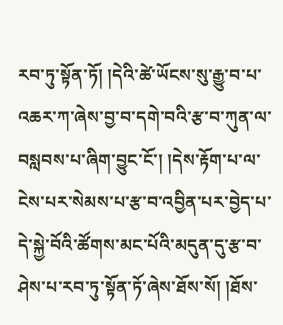རབ་ཏུ་སྟོན་ཏོ། །དེའི་ཚེ་ཡོངས་སུ་རྒྱུ་བ་པ་འཆར་ཀ་ཞེས་བྱ་བ་དགེ་བའི་རྩ་བ་ཀུན་ལ་བསླབས་པ་ཞིག་བྱུང་ངོ་། །དེས་རྟོག་པ་ལ་ངེས་པར་སེམས་པ་རྩ་བ་འབྱིན་པར་བྱེད་པ་དེ་སྐྱེ་བོའི་ཚོགས་མང་པོའི་མདུན་དུ་རྩ་བ་ཤེས་པ་རབ་ཏུ་སྟོན་ཏོ་ཞེས་ཐོས་སོ། །ཐོས་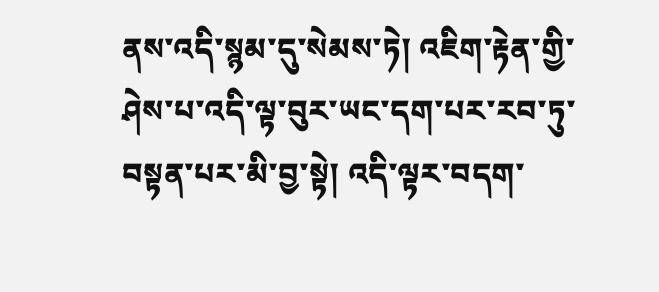ནས་འདི་སྙམ་དུ་སེམས་ཏེ། འཇིག་རྟེན་གྱི་ཤེས་པ་འདི་ལྟ་བུར་ཡང་དག་པར་རབ་ཏུ་བསྟན་པར་མི་བྱ་སྟེ། འདི་ལྟར་བདག་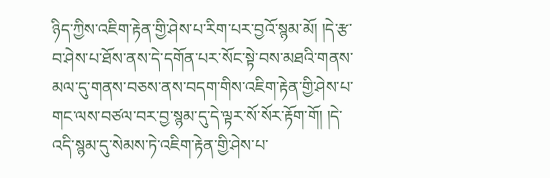ཉིད་ཀྱིས་འཇིག་རྟེན་གྱི་ཤེས་པ་རིག་པར་བྱའོ་སྙམ་མོ། །དེ་རྩ་བ་ཤེས་པ་ཐོས་ནས་དེ་དགོན་པར་སོང་སྟེ་བས་མཐའི་གནས་མལ་དུ་གནས་བཅས་ནས་བདག་གིས་འཇིག་རྟེན་གྱི་ཤེས་པ་གང་ལས་བཙལ་བར་བྱ་སྙམ་དུ་དེ་ལྟར་སོ་སོར་རྟོག་གོ། །དེ་འདི་སྙམ་དུ་སེམས་ཏེ་འཇིག་རྟེན་གྱི་ཤེས་པ་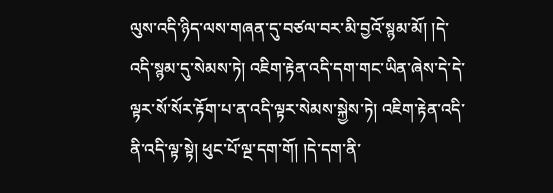ལུས་འདི་ཉིད་ལས་གཞན་དུ་བཙལ་བར་མི་བྱའོ་སྙམ་མོ། །དེ་འདི་སྙམ་དུ་སེམས་ཏེ། འཇིག་རྟེན་འདི་དག་གང་ཡིན་ཞེས་དེ་དེ་ལྟར་སོ་སོར་རྟོག་པ་ན་འདི་ལྟར་སེམས་སྐྱེས་ཏེ། འཇིག་རྟེན་འདི་ནི་འདི་ལྟ་སྟེ། ཕུང་པོ་ལྔ་དག་གོ། །དེ་དག་ནི་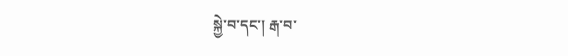སྐྱེ་བ་དང་། རྒ་བ་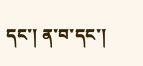དང་། ན་བ་དང་།